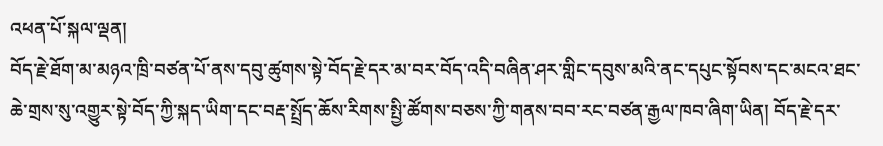འཕན་པོ་སྐལ་ལྡན།
བོད་རྗེ་ཐོག་མ་མཉའ་ཁྲི་བཙན་པོ་ནས་དབུ་ཚུགས་སྟེ་བོད་རྗེ་དར་མ་བར་བོད་འདི་བཞིན་ཤར་གླིང་དབུས་མའི་ནང་དཔུང་སྟོབས་དང་མངའ་ཐང་ཆེ་གྲས་སུ་འགྱུར་སྟེ་བོད་ཀྱི་སྐད་ཡིག་དང་བརྡ་སྤྲོད་ཆོས་རིགས་སྤྱི་ཚོགས་བཅས་ཀྱི་གནས་བབ་རང་བཙན་རྒྱལ་ཁབ་ཞིག་ཡིན། བོད་རྗེ་དར་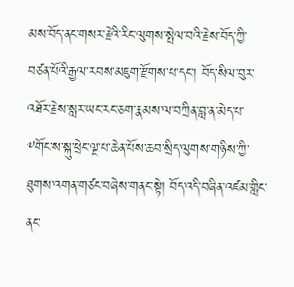མས་བོད་ནང་གསར་རྗེའི་རིང་ལུགས་སྤེལ་བའི་རྗེས་བོད་ཀྱི་བཙན་པོའི་རྒྱལ་རབས་མཇུག་རྫོགས་པ་དང་། བོད་སིལ་བུར་འཐོར་རྗེས་སླར་ཡང་རང་ཅག་རྣམས་ལ་བཀྲིན་བླ་ན་མེད་པ་༸གོང་ས་སྐུ་ཕྲེང་ལྔ་པ་ཆེན་པོས་ཆབ་སྲིད་ལུགས་གཉིས་ཀྱི་ཐུགས་འགན་གཙང་བཞེས་གནང་སྟེ། བོད་འདི་བཞིན་འཛམ་གླིང་ནང་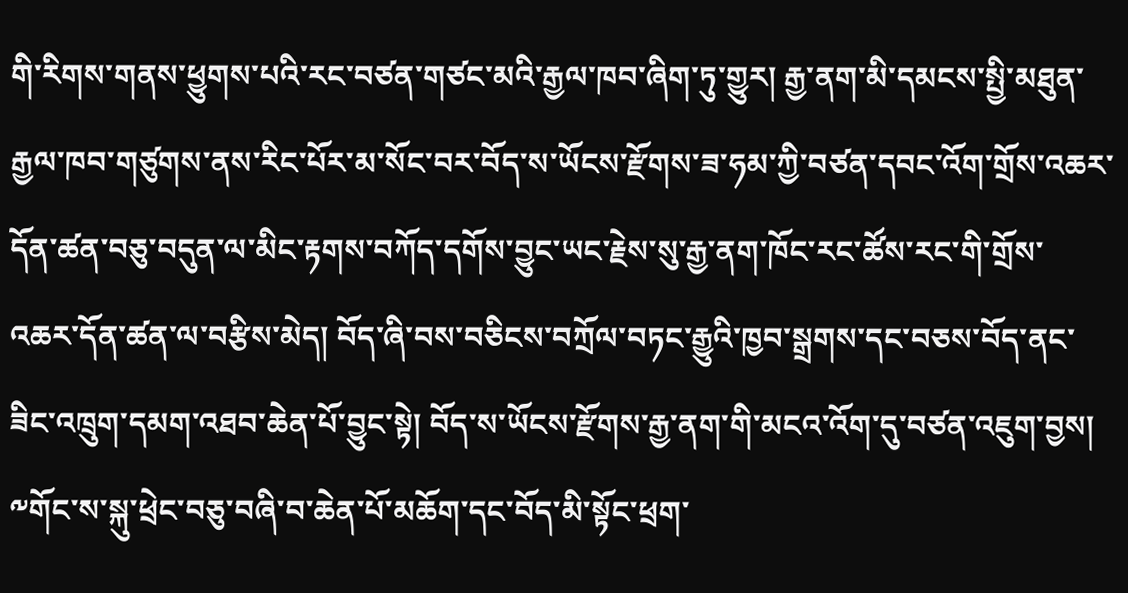གི་རིགས་གནས་ཕྱུགས་པའི་རང་བཙན་གཙང་མའི་རྒྱལ་ཁབ་ཞིག་ཏུ་གྱུར། རྒྱ་ནག་མི་དམངས་སྤྱི་མཐུན་རྒྱལ་ཁབ་གཙུགས་ནས་རིང་པོར་མ་སོང་བར་བོད་ས་ཡོངས་རྫོགས་ཟ་ཧམ་ཀྱི་བཙན་དབང་འོག་གྲོས་འཆར་དོན་ཚན་བཅུ་བདུན་ལ་མིང་རྟགས་བཀོད་དགོས་བྱུང་ཡང་རྗེས་སུ་རྒྱ་ནག་ཁོང་རང་ཚོས་རང་གི་གྲོས་འཆར་དོན་ཚན་ལ་བརྩིས་མེད། བོད་ཞི་བས་བཅིངས་བཀྲོལ་བཏང་རྒྱུའི་ཁྱབ་སྒྲགས་དང་བཅས་བོད་ནང་ཟིང་འཁྲུག་དམག་འཐབ་ཆེན་པོ་བྱུང་སྟེ། བོད་ས་ཡོངས་རྫོགས་རྒྱ་ནག་གི་མངའ་འོག་དུ་བཙན་འཇུག་བྱས།
༸གོང་ས་སྐུ་ཕྲེང་བཅུ་བཞི་བ་ཆེན་པོ་མཆོག་དང་བོད་མི་སྟོང་ཕྲག་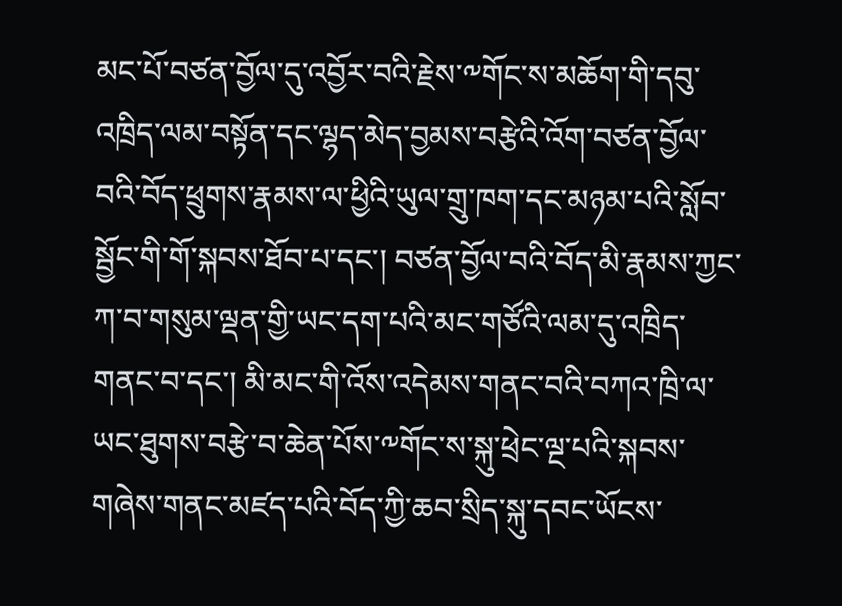མང་པོ་བཙན་བྱོལ་དུ་འབྱོར་བའི་རྗེས་༸གོང་ས་མཆོག་གི་དབུ་འཁྲིད་ལམ་བསྟོན་དང་ལྷད་མེད་བྱམས་བརྩེའི་འོག་བཙན་བྱོལ་བའི་བོད་ཕྲུགས་རྣམས་ལ་ཕྱིའི་ཡུལ་གྲུ་ཁག་དང་མཉམ་པའི་སློབ་སྦྱོང་གི་གོ་སྐབས་ཐོབ་པ་དང་། བཙན་བྱོལ་བའི་བོད་མི་རྣམས་ཀྱང་ཀ་བ་གསུམ་ལྡན་གྱི་ཡང་དག་པའི་མང་གཙོའི་ལམ་དུ་འཁྲིད་གནང་བ་དང་། མི་མང་གི་འོས་འདེམས་གནང་བའི་བཀའ་ཁྲི་ལ་ཡང་ཐུགས་བརྩེ་བ་ཆེན་པོས་༸གོང་ས་སྐུ་ཕྲེང་ལྔ་པའི་སྐབས་གཞེས་གནང་མཛད་པའི་བོད་ཀྱི་ཆབ་སྲིད་སྐུ་དབང་ཡོངས་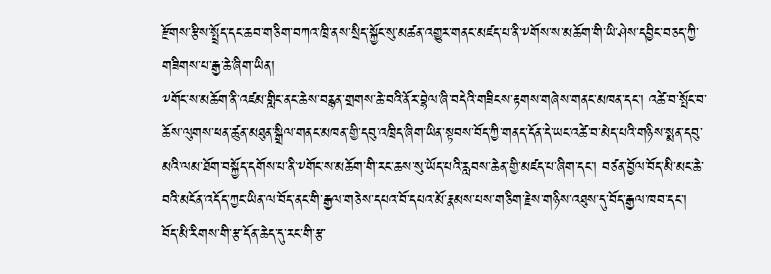རྫོགས་རྩིས་སྤྲོད་དང་ཆབ་གཅིག་བཀའ་ཁྲི་ནས་སྲིད་སྐྱོང་སུ་མཚན་འགྱུར་གནང་མཛད་པ་ནི་༸གོས་ས་མཆོག་གི་ཡི་ཤེས་དབྱིང་བཅད་ཀྱི་གཟིགས་པ་རྒྱ་ཆེ་ཞིག་ཡིན།
༸གོང་ས་མཆོག་ནི་འཛམ་གླིང་ནང་ཆེས་བརྙན་གྲགས་ཆེ་བའི་ནོར་བྷེལ་ཞི་བདེའི་གཟིངས་རྟགས་གཞེས་གནང་མཁན་དང་། འཚེ་བ་སྤོང་བ་ཆོས་ལུགས་ཕན་ཚུན་མཐུན་སྒྲིལ་གནང་མཁན་གྱི་དབུ་འཁྲིད་ཞིག་ཡིན་སྟབས་བོད་ཀྱི་གནད་དོན་དེ་ཡང་འཚེ་བ་མེད་པའི་གཉིས་སྨན་དབུ་མའི་ལམ་ཐོག་བསྐྱོད་དགོས་པ་ནི་༸གོང་ས་མཆོག་གི་རང་ཆས་སུ་ཡོད་པའི་རླབས་ཆེན་གྱི་མཛད་པ་ཞིག་དང་། བཙན་བྱོལ་བོད་མི་མང་ཆེ་བའི་མངོན་འདོད་ཀྱང་ཡིན་ལ་བོད་ནང་གི་རྒྱལ་གཅེས་དཔའ་བོ་དཔའ་མོ་རྣམས་པས་གཅིག་རྗེས་གཉིས་འཐུས་དུ་བོད་རྒྱལ་ཁབ་དང་། བོད་མི་རིགས་གི་རྩ་དོན་ཆེད་དུ་རང་གི་རྩ་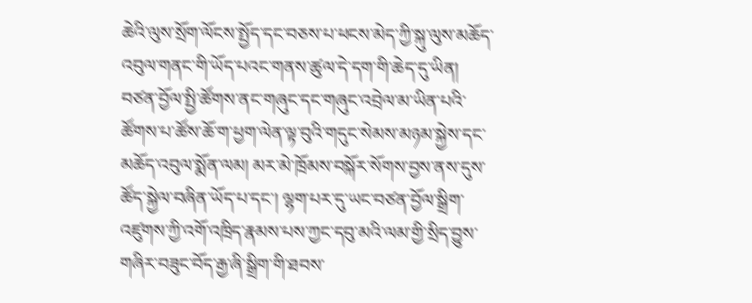ཆེའི་ལུས་སྲོག་ལོངས་སྤྱོད་དང་བཅས་པ་ཕངས་མེད་ཀྱི་སྐུ་ལུས་མཆོད་འབུལ་གནང་གི་ཡོད་པའང་གནས་ཚུལ་དེ་དག་གི་ཆེད་དུ་ཡིན།
བཙན་བྱོལ་སྤྱི་ཚོགས་ནང་གཞུང་དང་གཞུང་འབྲེལ་མ་ཡིན་པའི་ཚོགས་པ་ཚོས་ཆོ་ག་ཕྱག་ལེན་ལྟ་བུའི་གདུང་སེམས་མཉམ་སྐྱེས་དང་མཆོད་འབུལ་སྨོན་ལམ། མར་མེ་ཁྲོམས་བསྐོར་སོགས་བྱས་ནས་དུས་ཚོད་སྐྱེལ་བཞིན་ཡོད་པ་དང་། ལྷག་པར་དུ་ཡང་བཙན་བྱོལ་སྒྲིག་འཛུགས་ཀྱི་འགོ་འཁྲིད་རྣམས་པས་ཀྱང་དབུ་མའི་ལམ་གྱི་སྲིད་བྱུས་གཞིར་བཟུང་བོད་རྒྱ་ཞི་སྒྲིག་གི་ཐབས་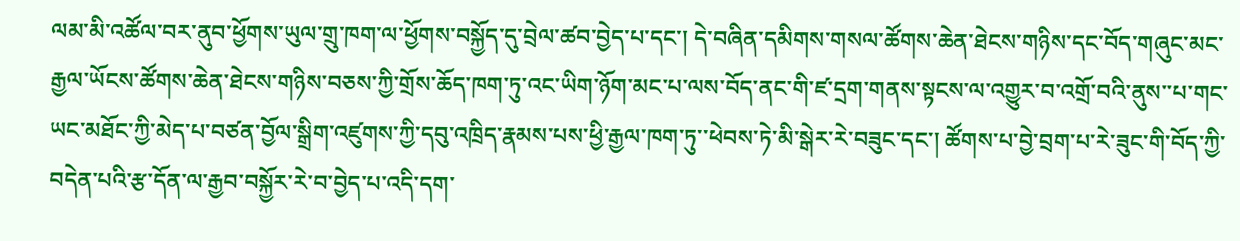ལམ་མི་འཚོལ་བར་ནུབ་ཕྱོགས་ཡུལ་གྲུ་ཁག་ལ་ཕྱོགས་བསྐྱོད་དུ་བྲེལ་ཚབ་བྱེད་པ་དང་། དེ་བཞིན་དམིགས་གསལ་ཚོགས་ཆེན་ཐེངས་གཉིས་དང་བོད་གཞུང་མང་རྒྱལ་ཡོངས་ཚོགས་ཆེན་ཐེངས་གཉིས་བཅས་ཀྱི་གྲོས་ཆོད་ཁག་ཏུ་འང་ཡིག་ཉོག་མང་པ་ལས་བོད་ནང་གི་ཛ་དྲག་གནས་སྟངས་ལ་འགྱུར་བ་འགྲོ་བའི་ནུས་་པ་གང་ཡང་མཐོང་ཀྱི་མེད་པ་བཙན་བྱོལ་སྒྲིག་འཛུགས་ཀྱི་དབུ་འཁྲིད་རྣམས་པས་ཕྱི་རྒྱལ་ཁག་ཏུ་་ཕེབས་ཏེ་མི་སྒེར་རེ་བཟུང་དང་། ཚོགས་པ་བྱེ་བྲག་པ་རེ་ཟུང་གི་བོད་ཀྱི་བདེན་པའི་རྩ་དོན་ལ་རྒྱབ་བསྐྱོར་རེ་བ་བྱེད་པ་འདི་དག་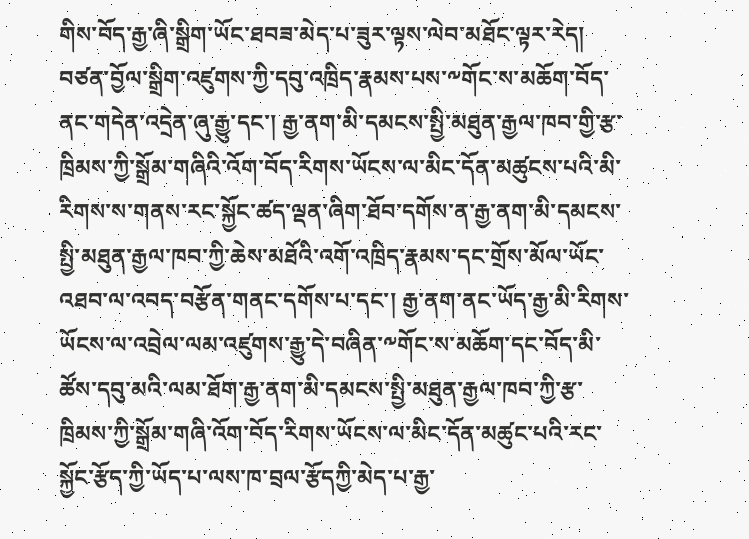གིས་བོད་རྒྱ་ཞི་སྒྲིག་ཡོང་ཐབཟ་མེད་པ་ཟུར་ལྟས་ལེབ་མཐོང་ལྟར་རེད།
བཙན་བྱོལ་སྒྲིག་འཛུགས་ཀྱི་དབུ་འཁྲིད་རྣམས་པས་༸གོང་ས་མཆོག་བོད་ནང་གདེན་འདྲེན་ཞུ་རྒྱུ་དང་། རྒྱ་ནག་མི་དམངས་སྤྱི་མཐུན་རྒྱལ་ཁབ་གྱི་རྩ་ཁྲིམས་ཀྱི་སྒྲོམ་གཞིའི་འོག་བོད་རིགས་ཡོངས་ལ་མིང་དོན་མཚུངས་པའི་མི་རིགས་ས་གནས་རང་སྐྱོང་ཚད་ལྡན་ཞིག་ཐོབ་དགོས་ན་རྒྱ་ནག་མི་དམངས་སྤྱི་མཐུན་རྒྱལ་ཁབ་ཀྱི་ཆེས་མཐོའི་འགོ་འཁྲིད་རྣམས་དང་གྲོས་མོལ་ཡོང་འཐབ་ལ་འབད་བརྩོན་གནང་དགོས་པ་དང་། རྒྱ་ནག་ནང་ཡོད་རྒྱ་མི་རིགས་ཡོངས་ལ་འབྲེལ་ལམ་འཛུགས་རྒྱུ་དེ་བཞིན་༸གོང་ས་མཆོག་དང་བོད་མི་ཚོས་དབུ་མའི་ལམ་ཐོག་རྒྱ་ནག་མི་དམངས་སྤྱི་མཐུན་རྒྱལ་ཁབ་ཀྱི་རྩ་ཁྲིམས་ཀྱི་སྒྲོམ་གཞི་འོག་བོད་རིགས་ཡོངས་ལ་མིང་དོན་མཚུང་པའི་རང་སྐྱོང་རྩོད་ཀྱི་ཡོད་པ་ལས་ཁ་བྲལ་རྩོདཀྱི་མེད་པ་རྒྱ་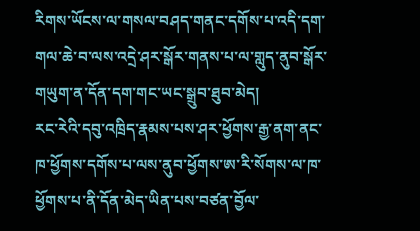རིགས་ཡོངས་ལ་གསལ་བཤད་གནང་དགོས་པ་འདི་དག་གལ་ཆེ་བ་ལས་འདྲེ་ཤར་སྒོར་གནས་པ་ལ་གླུད་ནུབ་སྒོར་གཡུག་ན་དོན་དག་གང་ཡང་སྒྲུབ་ཐུབ་མེད།
རང་རེའི་དབུ་འཁྲིད་རྣམས་པས་ཤར་ཕྱོགས་རྒྱ་ནག་ནང་ཁ་ཕྱོགས་དགོས་པ་ལས་ནུབ་ཕྱོགས་ཨ་རི་སོགས་ལ་ཁ་ཕྱོགས་པ་ནི་དོན་མེད་ཡིན་པས་བཙན་བྱོལ་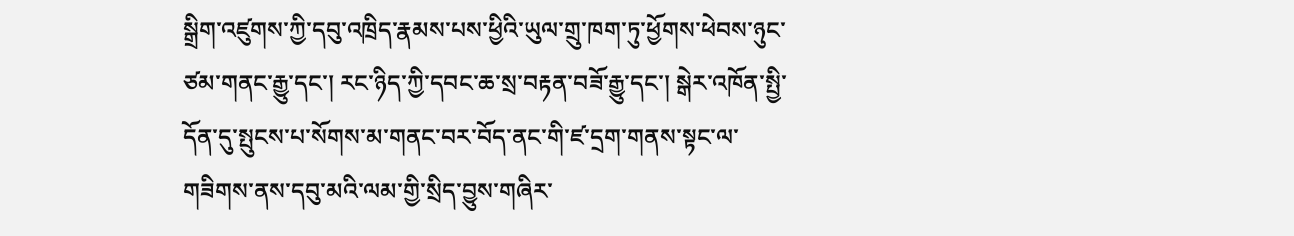སྒྲིག་འཛུགས་ཀྱི་དབུ་འཁྲིད་རྣམས་པས་ཕྱིའི་ཡུལ་གྲུ་ཁག་ཏུ་ཕྱོགས་ཕེབས་ཉུང་ཙམ་གནང་རྒྱུ་དང་། རང་ཉིད་ཀྱི་དབང་ཆ་སྲ་བརྟན་བཟོ་རྒྱུ་དང་། སྒེར་འཁོན་སྤྱི་དོན་དུ་སྤུངས་པ་སོགས་མ་གནང་བར་བོད་ནང་གི་ཛ་དྲག་གནས་སྟང་ལ་གཟིགས་ནས་དབུ་མའི་ལམ་གྱི་སྲིད་བྱུས་གཞིར་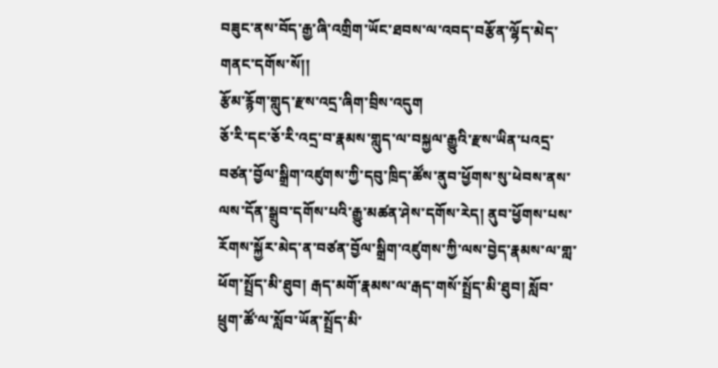བཟུང་ནས་བོད་རྒྱ་ཞི་འགྲིག་ཡོང་ཐབས་ལ་འབད་བརྩོན་ལྷོད་མེད་གནང་དགོས་སོ།།
རྩོམ་རྙོག་གླུད་རྫས་འདྲ་ཞིག་བྲིས་འདུག
ཅོ་རི་དང་ཅོ་རི་འདྲ་བ་རྣམས་གླུད་ལ་བསྐྱལ་རྒྱུའི་རྫས་ཡིན་པའདྲ་
བཙན་བྱོལ་སྒྲིག་འཛུགས་ཀྱི་དབུ་ཁྲིད་ཚོས་ནུབ་ཕྱོགས་སུ་ཕེབས་ནས་ལས་དོན་སྒྲུབ་དགོས་པའི་རྒྱུ་མཚན་ཤེས་དགོས་རེད། ནུབ་ཕྱོགས་པས་རོགས་སྐྱོར་མེད་ན་བཙན་བྱོལ་སྒྲིག་འཛུགས་ཀྱི་ལས་བྱེད་རྣམས་ལ་གླ་ཕོག་སྤྲོད་མི་ཐུབ། རྒད་མགོ་རྣམས་ལ་རྒད་གསོ་སྤྲོད་མི་ཐུབ། སློབ་ཕྲུག་ཚོ་ལ་སློབ་ཡོན་སྤྲོད་མི་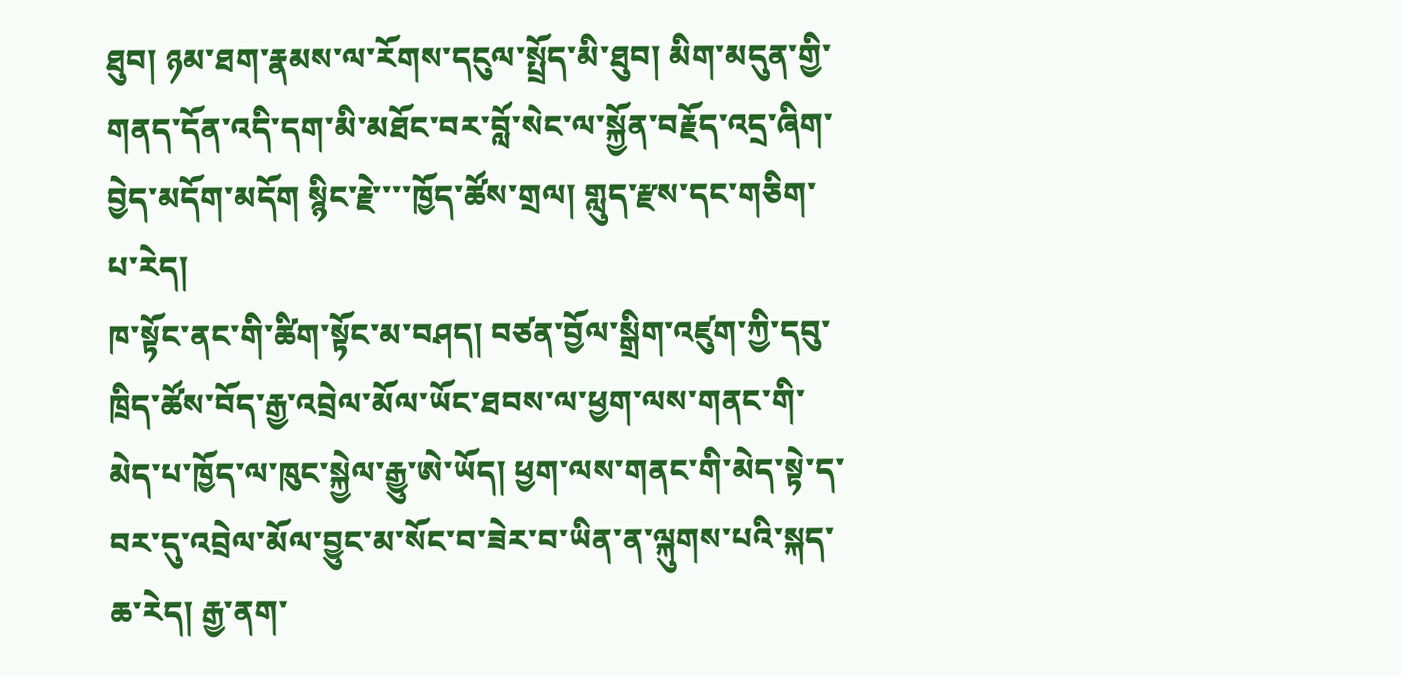ཐུབ། ཉམ་ཐག་རྣམས་ལ་རོགས་དངུལ་སྤྲོད་མི་ཐུབ། མིག་མདུན་གྱི་གནད་དོན་འདི་དག་མི་མཐོང་བར་བློ་སེང་ལ་སྐྱོན་བརྗོད་འདྲ་ཞིག་བྱེད་མདོག་མདོག སྙིང་རྗེ་་་་ཁྱོད་ཚོས་གྲལ། གླུད་རྫས་དང་གཅིག་པ་རེད།
ཁ་སྟོང་ནང་གི་ཚིག་སྟོང་མ་བཤད། བཙན་བྱོལ་སྒྲིག་འཛུག་ཀྱི་དབུ་ཁྲིད་ཚོས་བོད་རྒྱ་འབྲེལ་མོལ་ཡོང་ཐབས་ལ་ཕྱག་ལས་གནང་གི་མེད་པ་ཁྱོད་ལ་ཁུང་སྐྱེལ་རྒྱུ་ཨེ་ཡོད། ཕྱག་ལས་གནང་གི་མེད་སྟེ་ད་བར་དུ་འབྲེལ་མོལ་བྱུང་མ་སོང་བ་ཟེར་བ་ཡིན་ན་ལྐུགས་པའི་སྐད་ཆ་རེད། རྒྱ་ནག་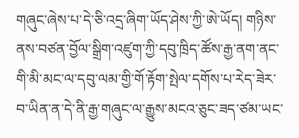གཞུང་ཞེས་པ་དེ་ཅི་འདྲ་ཞིག་ཡོད་ཤེས་ཀྱི་ཨེ་ཡོད། གཉིས་ནས་བཙན་བྱོལ་སྒྲིག་འཛུག་ཀྱི་དབུ་ཁྲིད་ཚོས་རྒྱ་ནག་ནང་གི་མི་མང་ལ་དབུ་ལམ་གྱི་གོ་རྟོག་སྤེལ་དགོས་པ་རེད་ཟེར་བ་ཡིན་ན་དེ་ནི་རྒྱ་གཞུང་ལ་རྒྱུས་མངའ་ཅུང་ཟད་ཙམ་ཡང་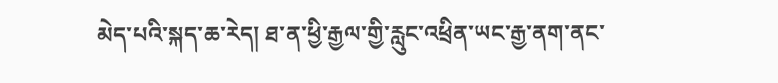མེད་པའི་སྐད་ཆ་རེད། ཐ་ན་ཕྱི་རྒྱལ་གྱི་རླུང་འཕྲིན་ཡང་རྒྱ་ནག་ནང་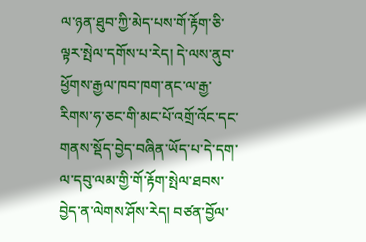ལ་ཉན་ཐུབ་ཀྱི་མེད་པས་གོ་རྟོག་ཅི་ལྟར་སྤེལ་དགོས་པ་རེད། དེ་ལས་ནུབ་ཕྱོགས་རྒྱལ་ཁབ་ཁག་ནང་ལ་རྒྱ་རིགས་ཧ་ཅང་གི་མང་པོ་འགྲོ་འོང་དང་གནས་སྡོད་བྱེད་བཞིན་ཡོད་པ་དེ་དག་ལ་དབུ་ལམ་གྱི་གོ་རྟོག་སྤེལ་ཐབས་བྱེད་ན་ལེགས་ཤོས་རེད། བཙན་བྱོལ་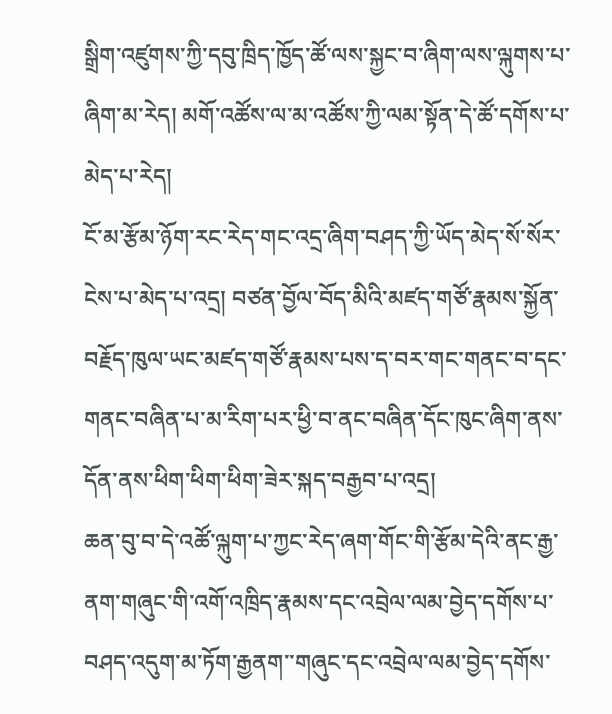སྒྲིག་འཛུགས་ཀྱི་དབུ་ཁྲིད་ཁྱོད་ཚོ་ལས་སྐྱང་བ་ཞིག་ལས་ལྐུགས་པ་ཞིག་མ་རེད། མགོ་འཚོས་ལ་མ་འཚོས་ཀྱི་ལམ་སྟོན་དེ་ཚོ་དགོས་པ་མེད་པ་རེད།
ངོ་མ་རྩོམ་ཉོག་རང་རེད་གང་འདྲ་ཞིག་བཤད་ཀྱི་ཡོད་མེད་སོ་སོར་ངེས་པ་མེད་པ་འདྲ། བཙན་བྱོལ་བོད་མིའི་མཛད་གཙོ་རྣམས་སྐྱོན་བརྗོད་ཁུལ་ཡང་མཛད་གཙོ་རྣམས་པས་ད་བར་གང་གནང་བ་དང་གནང་བཞིན་པ་མ་རིག་པར་ཕྱི་བ་ནང་བཞིན་དོང་ཁུང་ཞིག་ནས་དོན་ནས་ཕིག་ཕིག་ཕིག་ཟེར་སྐད་བརྒྱབ་པ་འདྲ།
ཆན་བུ་བ་དེ་འཚོ་ལྐུག་པ་ཀྱང་རེད་ཞག་གོང་གི་རྩོམ་དེའི་ནང་རྒྱ་ནག་གཞུང་གི་འགོ་འཁྲིད་རྣམས་དང་འབྲེལ་ལམ་བྱེད་དགོས་པ་བཤད་འདུག་མ་ཏོག་རྒྱནག་་གཞུང་དང་འབྲེལ་ལམ་བྱེད་དགོས་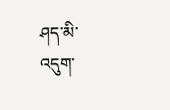ཤད་མི་འདུག་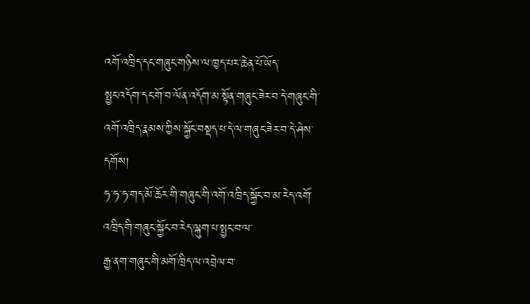འགོ་འཁྲིད་དང་གཞུང་གཉིས་ལ་ཁྱད་པར་ཆེན་པོ་ཡོད་
སྤྱང་འདོག་དང་གོ་བ་ལོན་འདོག་མ་སྟོན་གཞུང་ཟེར་བ་དེ་གཞུང་གི་འགོ་འཁྲིད་རྣམས་ཀྱིས་སྐྱོང་བསྡད་པ་དེ་ལ་གཞུང་ཟེར་བ་དེ་ཤེས་དགོས།
ཧ་ཧ་ཧ་གད་མོ་ཆོར་གི་གཞུང་གི་འགོ་འཁྲིད་སྐྱོང་བ་མ་རེད་འགོ་འཁྲིད་གི་གཞུང་སྐྱོང་བ་རེད་ལྐུག་པ་སྤྱང་བ་ལ་
རྒྱ་ནག་གཞུང་གི་མགོ་ཁྲིད་ལ་འབྲེལ་བ་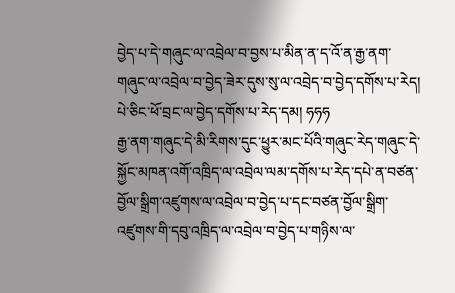བྱེད་པ་དེ་གཞུང་ལ་འབྲེལ་བ་བྱས་པ་མིན་ན་ད་འོ་ན་རྒྱ་ནག་གཞུང་ལ་འབྲེལ་བ་བྱེད་ཟེར་དུས་སུ་ལ་འབྲེད་བ་བྱེད་དགོས་པ་རེད། པེ་ཅིང་ཕོ་བྲང་ལ་བྱེད་དགོས་པ་རེད་དམ། ཧཧཧ
རྒྱ་ནག་གཞུང་དེ་མི་རིགས་དུང་ཕྱུར་མང་པོའི་གཞུང་རེད་གཞུང་དེ་སྐྱོང་མཁན་འགོ་འཁྲིད་ལ་འབྲེལ་ལམ་དགོས་པ་རེད་དཔེ་ན་བཙན་བྱོལ་སྒྲིག་འཛུགས་ལ་འབྲེལ་བ་བྱེད་པ་དང་བཙན་བྱོལ་སྒྲིག་འཛུགས་གི་དབུ་འཁྲིད་ལ་འབྲེལ་བ་བྱེད་པ་གཉིས་ལ་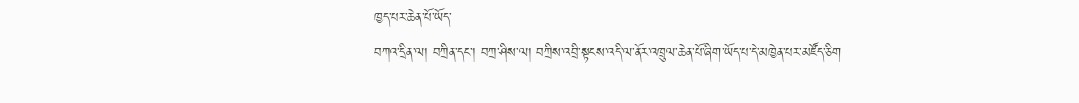ཁྱད་པར་ཆེན་པོ་ཡོད་
བཀའ་དྲིན་ལ། བཀྲིན་དང་། བཀྲ་ཤིས་ལ། བཀྲིས་འབྲི་སྟངས་འདི་ལ་ནོར་འཁྲུལ་ཆེན་པོ་ཞིག་ཡོད་པ་དེ་མཁྱེན་པར་མཛོད་ཅིག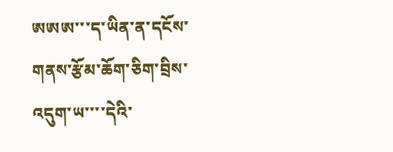ཨཨཨ་་་ད་ཡིན་ན་དངོས་གནས་རྩོམ་ཆོག་ཅིག་བྲིས་འདུག་ཡ་་་་དེའི་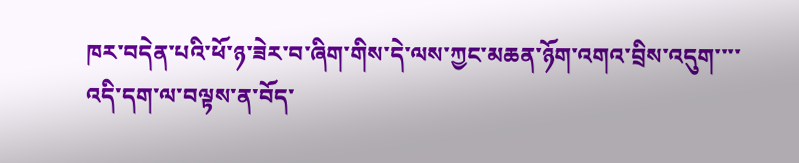ཁར་བདེན་པའི་ཕོ་ཉ་ཟེར་བ་ཞིག་གིས་དེ་ལས་ཀྱང་མཆན་ཉོག་འགའ་བྲིས་འདུག་་་་འདི་དག་ལ་བལྟས་ན་བོད་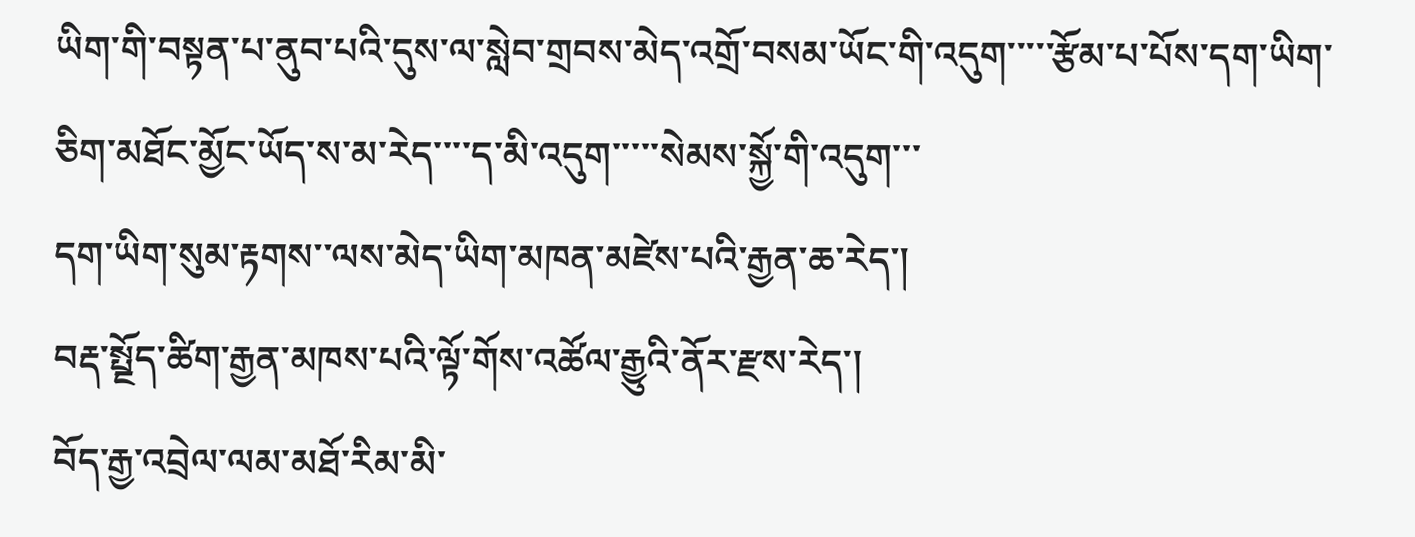ཡིག་གི་བསྟན་པ་ནུབ་པའི་དུས་ལ་སླེབ་གྲབས་མེད་འགྲོ་བསམ་ཡོང་གི་འདུག་་་་་རྩོམ་པ་པོས་དག་ཡིག་ཅིག་མཐོང་མྱོང་ཡོད་ས་མ་རེད་་་་ད་མི་འདུག་་་་་སེམས་སྐྱོ་གི་འདུག་་་
དག་ཡིག་སུམ་རྟགས་་ལས་མེད་ཡིག་མཁན་མཛེས་པའི་རྒྱན་ཆ་རེད་།
བརྡ་སྤྔོད་ཚིག་རྒྱན་མཁས་པའི་ལྟོ་གོས་འཚོལ་རྒྱུའི་ནོར་རྫས་རེད་།
བོད་རྒྱ་འབྲེལ་ལམ་མཐོ་རིམ་མི་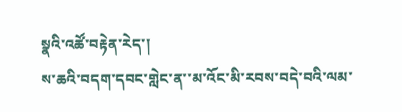སྣའི་འཚོ་བརྟེན་རེད་།
ས་ཆའི་བདག་དབང་གླེང་ན་་མ་འོང་མི་རབས་བདེ་བའི་ལམ་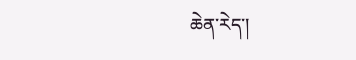ཆེན་རེད་།